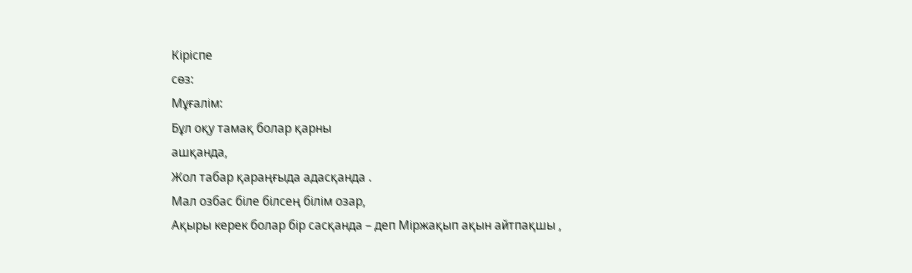Кіріспе
сөз:
Мұғалім:
Бұл оқу тамақ болар қарны
ашқанда,
Жол табар қараңғыда адасқанда .
Мал озбас біле білсең білім озар,
Ақыры керек болар бір сасқанда – деп Міржақып ақын айтпақшы ,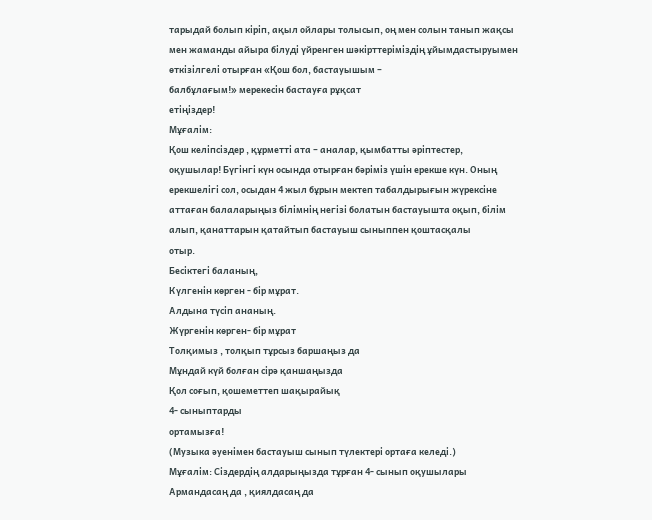тарыдай болып кіріп, ақыл ойлары толысып, оң мен солын танып жақсы
мен жаманды айыра білуді үйренген шәкірттеріміздің ұйымдастыруымен
өткізілгелі отырған «Қош бол, бастауышым –
балбұлағым!» мерекесін бастауға рұқсат
етіңіздер!
Мұғалім:
Қош келіпсіздер , құрметті ата – аналар, қымбатты әріптестер,
оқушылар! Бүгінгі күн осында отырған бәріміз үшін ерекше күн. Оның
ерекшелігі сол, осыдан 4 жыл бұрын мектеп табалдырығын жүрексіне
аттаған балаларыңыз білімнің негізі болатын бастауышта оқып, білім
алып, қанаттарын қатайтып бастауыш сыныппен қоштасқалы
отыр.
Бесіктегі баланың,
Күлгенін көрген - бір мұрат.
Алдына түсіп ананың.
Жүргенін көрген- бір мұрат
Толқимыз , толқып тұрсыз баршаңыз да
Мұндай күй болған сірә қаншаңызда
Қол соғып, қошеметтеп шақырайық
4- сыныптарды
ортамызға!
(Музыка әуенімен бастауыш сынып түлектері ортаға келеді.)
Мұғалім: Сіздердің алдарыңызда тұрған 4- сынып оқушылары
Армандасаң да , қиялдасаң да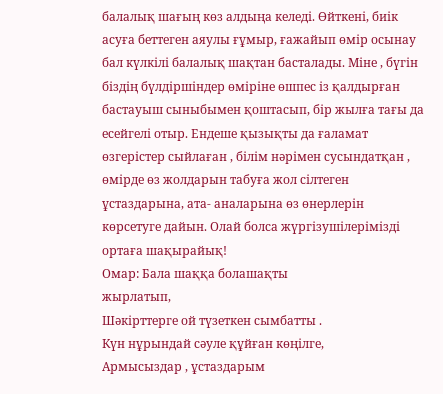балалық шағың көз алдыңа келеді. Өйткені, биік асуға беттеген аяулы ғұмыр, ғажайып өмір осынау бал күлкілі балалық шақтан басталады. Міне , бүгін біздің бүлдіршіндер өміріне өшпес із қалдырған бастауыш сыныбымен қоштасып, бір жылға тағы да есейгелі отыр. Ендеше қызықты да ғаламат өзгерістер сыйлаған , білім нәрімен сусындатқан , өмірде өз жолдарын табуға жол сілтеген ұстаздарына, ата- аналарына өз өнерлерін көрсетуге дайын. Олай болса жүргізушілерімізді ортаға шақырайық!
Омар: Бала шаққа болашақты
жырлатып,
Шәкірттерге ой түзеткен сымбатты .
Күн нұрындай сәуле құйған көңілге,
Армысыздар , ұстаздарым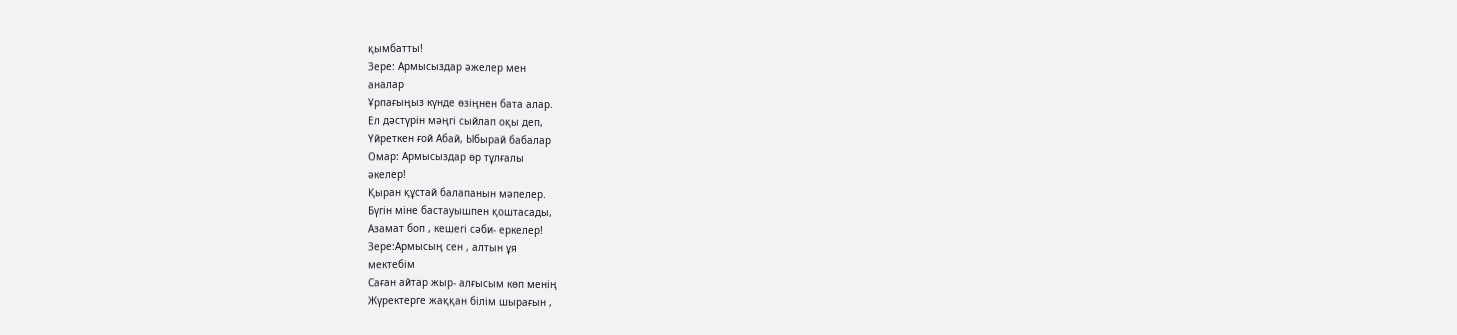қымбатты!
Зере: Армысыздар әжелер мен
аналар
Ұрпағыңыз күнде өзіңнен бата алар.
Ел дәстүрін мәңгі сыйлап оқы деп,
Үйреткен ғой Абай, Ыбырай бабалар
Омар: Армысыздар өр тұлғалы
әкелер!
Қыран құстай балапанын мәпелер.
Бүгін міне бастауышпен қоштасады,
Азамат боп , кешегі сәби- еркелер!
Зере:Армысың сен , алтын ұя
мектебім
Саған айтар жыр- алғысым көп менің
Жүректерге жаққан білім шырағын ,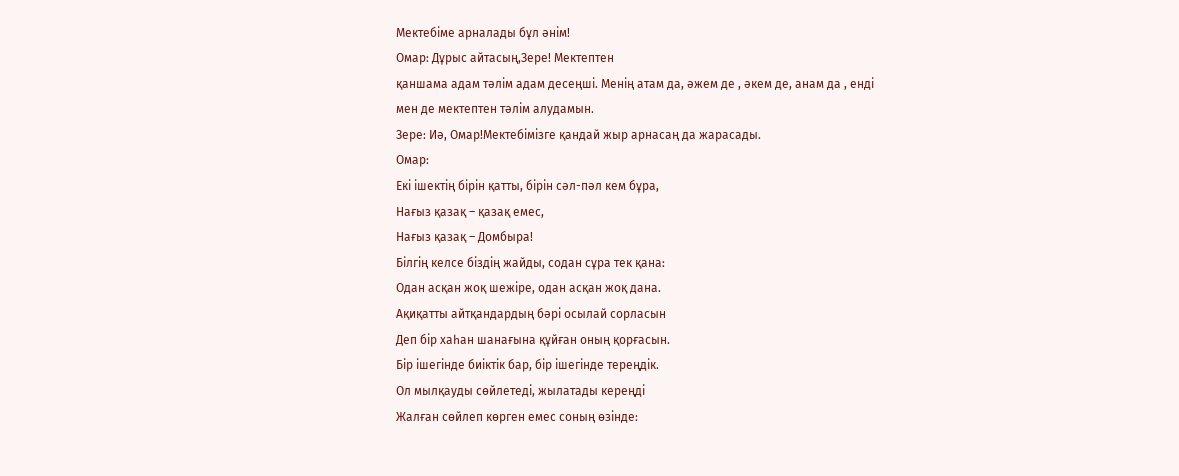Мектебіме арналады бұл әнім!
Омар: Дұрыс айтасың,Зере! Мектептен
қаншама адам тәлім адам десеңші. Менің атам да, әжем де , әкем де, анам да , енді
мен де мектептен тәлім алудамын.
Зере: Иә, Омар!Мектебімізге қандай жыр арнасаң да жарасады.
Омар:
Екі ішектің бірін қатты, бірін сәл-пәл кем бұра,
Нағыз қазақ – қазақ емес,
Нағыз қазақ – Домбыра!
Білгің келсе біздің жайды, содан сұра тек қана:
Одан асқан жоқ шежіре, одан асқан жоқ дана.
Ақиқатты айтқандардың бәрі осылай сорласын
Деп бір хаһан шанағына құйған оның қорғасын.
Бір ішегінде биіктік бар, бір ішегінде тереңдік.
Ол мылқауды сөйлетеді, жылатады кереңді
Жалған сөйлеп көрген емес соның өзінде: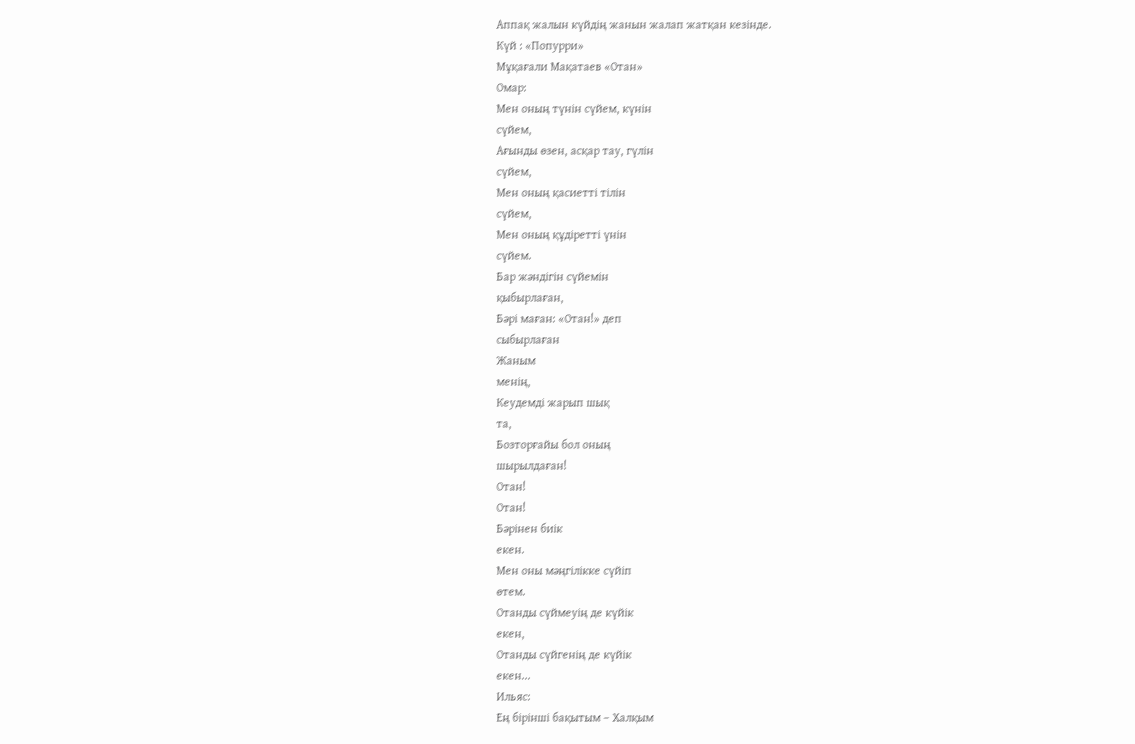Аппақ жалын күйдің жанын жалап жатқан кезінде.
Күй : «Попурри»
Мұқағали Мақатаев «Отан»
Омар:
Мен оның түнін сүйем, күнін
сүйем,
Ағынды өзен, асқар тау, гүлін
сүйем,
Мен оның қасиетті тілін
сүйем,
Мен оның құдіретті үнін
сүйем.
Бар жәндігін сүйемін
қыбырлаған,
Бәрі маған: «Отан!» деп
сыбырлаған
Жаным
менің,
Кеудемді жарып шық
та,
Бозторғайы бол оның
шырылдаған!
Отан!
Отан!
Бәрінен биік
екен.
Мен оны мәңгілікке сүйіп
өтем.
Отанды сүймеуің де күйік
екен,
Отанды сүйгенің де күйік
екен...
Ильяс:
Ең бірінші бақытым – Халқым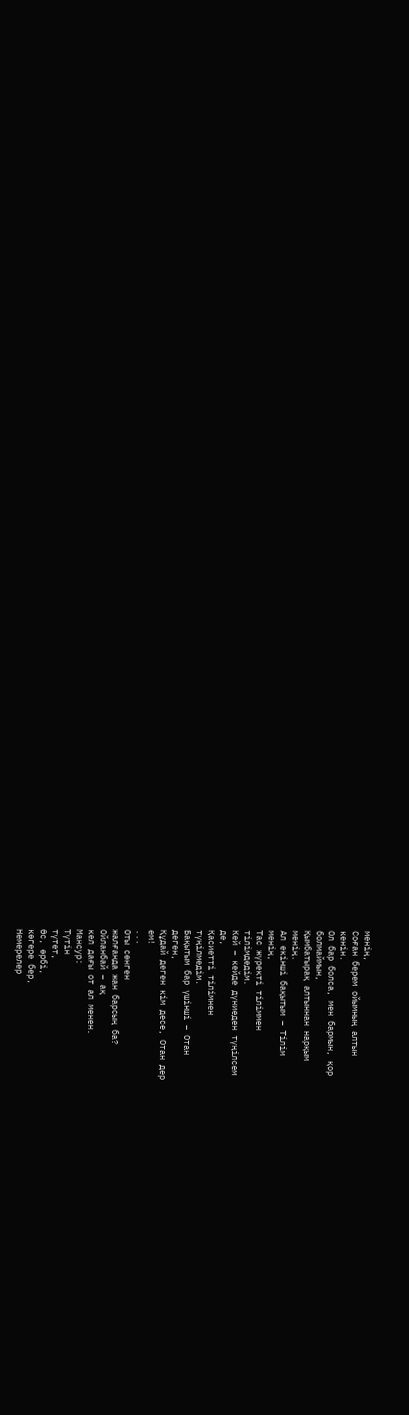менің,
Соған берем ойымның алтын
кенін.
Ол бар болса, мен бармын, қор
болмаймын,
Қымбатырақ алтыннан нарқым
менің.
Ал екінші бақытым – Тілім
менің,
Тас жүректі тіліммен
тілімдедім.
Кей – кейде дүниеден түңілсем
де,
Қасиетті тілімнен
түңілмедім.
Бақытым бар үшінші – Отан
деген,
Құдай деген кім десе, Отан дер
ем!
...
Оты сөнген
жалғанда жан барсың ба?
Ойланбай – ақ
кел дағы от ал менен.
Мансур:
Түтін
түтет,
Өс, өрбі,
көгере бер,
Немерелер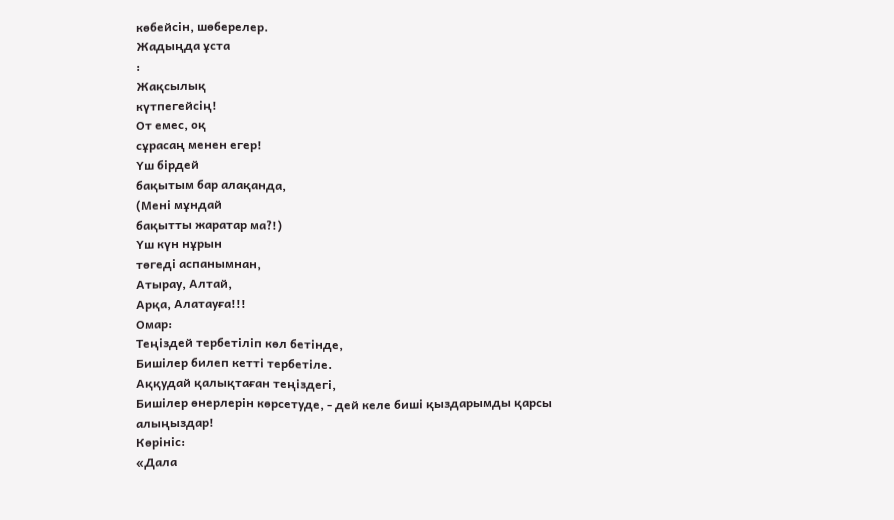көбейсін, шөберелер.
Жадыңда ұста
:
Жақсылық
күтпегейсің!
От емес, оқ
сұрасаң менен егер!
Үш бірдей
бақытым бар алақанда,
(Мені мұндай
бақытты жаратар ма?!)
Үш күн нұрын
төгеді аспанымнан,
Атырау, Алтай,
Арқа, Алатауға!!!
Омар:
Теңіздей тербетіліп көл бетінде,
Бишілер билеп кетті тербетіле.
Аққудай қалықтаған теңіздегі,
Бишілер өнерлерін көрсетуде, - дей келе биші қыздарымды қарсы алыңыздар!
Көрініс:
«Дала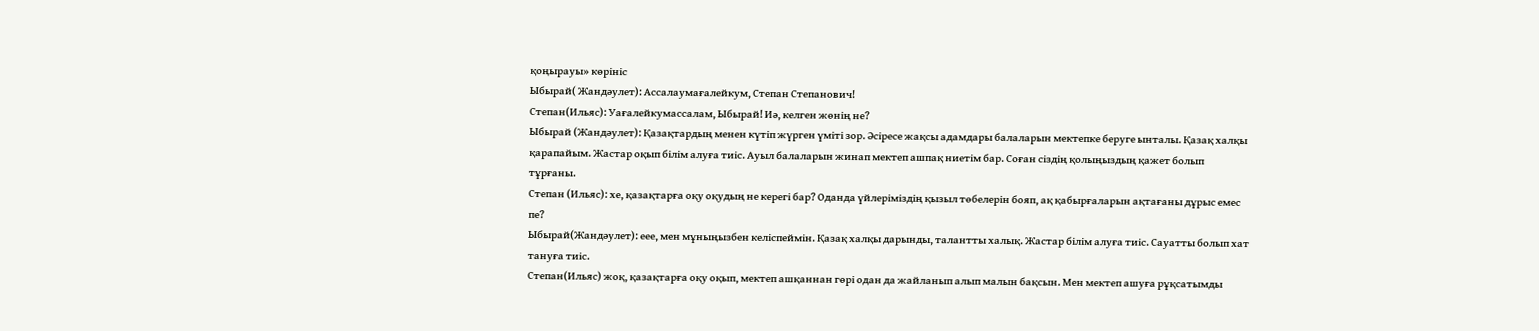қоңырауы» көрініс
Ыбырай( Жандәулет): Ассалаумағалейкум, Степан Степанович!
Степан(Ильяс): Уағалейкумассалам, Ыбырай! Иә, келген жөнің не?
Ыбырай (Жандәулет): Қазақтардың менен күтіп жүрген үміті зор. Әсіресе жақсы адамдары балаларын мектепке беруге ынталы. Қазақ халқы қарапайым. Жастар оқып білім алуға тиіс. Ауыл балаларын жинап мектеп ашпақ ниетім бар. Соған сіздің қолыңыздың қажет болып тұрғаны.
Степан (Ильяс): хе, қазақтарға оқу оқудың не керегі бар? Оданда үйлеріміздің қызыл төбелерін бояп, ақ қабырғаларын ақтағаны дұрыс емес пе?
Ыбырай(Жандәулет): еее, мен мұныңызбен келіспеймін. Қазақ халқы дарынды, талантты халық. Жастар білім алуға тиіс. Сауатты болып хат тануға тиіс.
Степан(Ильяс) жоқ, қазақтарға оқу оқып, мектеп ашқаннан гөрі одан да жайланып алып малын бақсын. Мен мектеп ашуға рұқсатымды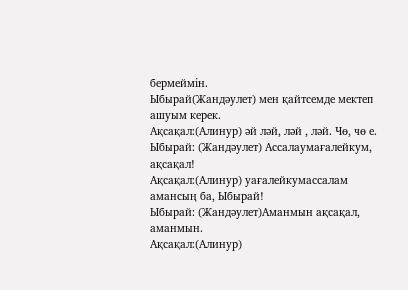бермеймін.
Ыбырай(Жандәулет) мен қайтсемде мектеп ашуым керек.
Ақсақал:(Алинур) әй ләй, ләй , ләй. Чө, чө е.
Ыбырай: (Жандәулет) Ассалаумағалейкум, ақсақал!
Ақсақал:(Алинур) уағалейкумассалам амансың ба, Ыбырай!
Ыбырай: (Жандәулет)Аманмын ақсақал, аманмын.
Ақсақал:(Алинур)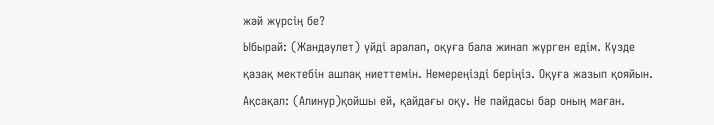жәй жүрсің бе?
Ыбырай: (Жандәулет) үйді аралап, оқуға бала жинап жүрген едім. Күзде қазақ мектебін ашпақ ниеттемін. Немереңізді беріңіз. Оқуға жазып қояйын.
Ақсақал: (Алинур)қойшы ей, қайдағы оқу. Не пайдасы бар оның маған.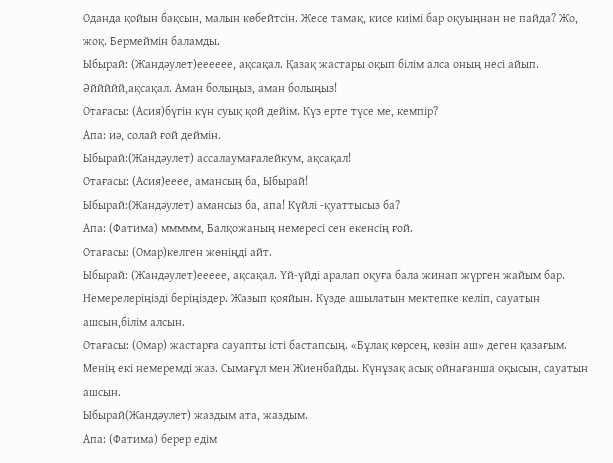Оданда қойын бақсын, малын көбейтсін. Жесе тамақ, кисе киімі бар оқуыңнан не пайда? Жо, жоқ. Бермеймін баламды.
Ыбырай: (Жандәулет)ееееее, ақсақал. Қазақ жастары оқып білім алса оның несі айып. Әййййй,ақсақал. Аман болыңыз, аман болыңыз!
Отағасы: (Асия)бүгін күн суық қой дейім. Күз ерте түсе ме, кемпір?
Апа: иә, солай ғой деймін.
Ыбырай:(Жандәулет) ассалаумағалейкум, ақсақал!
Отағасы: (Асия)ееее, амансың ба, Ыбырай!
Ыбырай:(Жандәулет) амансыз ба, апа! Күйлі -қуаттысыз ба?
Апа: (Фатима) ммммм, Балқожаның немересі сен екенсің ғой.
Отағасы: (Омар)келген жөніңді айт.
Ыбырай: (Жандәулет)еееее, ақсақал. Үй-үйді аралап оқуға бала жинап жүрген жайым бар. Немерелеріңізді беріңіздер. Жазып қояйын. Күзде ашылатын мектепке келіп, сауатын ашсын,білім алсын.
Отағасы: (Омар) жастарға сауапты істі бастапсың. «Бұлақ көрсең, көзін аш» деген қазағым. Менің екі немеремді жаз. Сымағұл мен Жиенбайды. Күнұзақ асық ойнағанша оқысын, сауатын ашсын.
Ыбырай(Жандәулет) жаздым ата, жаздым.
Апа: (Фатима) берер едім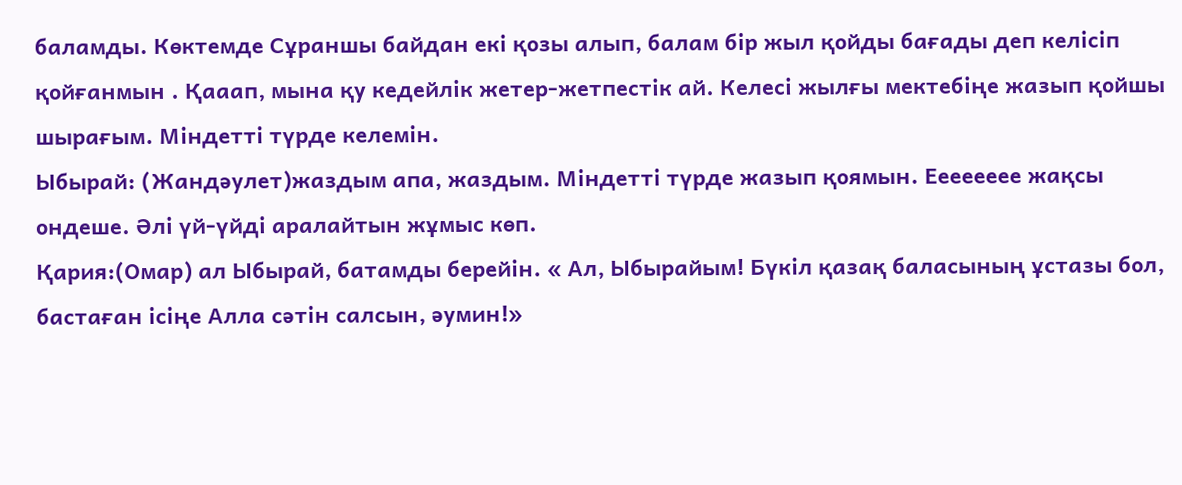баламды. Көктемде Сұраншы байдан екі қозы алып, балам бір жыл қойды бағады деп келісіп қойғанмын . Қааап, мына қу кедейлік жетер-жетпестік ай. Келесі жылғы мектебіңе жазып қойшы шырағым. Міндетті түрде келемін.
Ыбырай: (Жандәулет)жаздым апа, жаздым. Міндетті түрде жазып қоямын. Ееееееее жақсы ондеше. Әлі үй-үйді аралайтын жұмыс көп.
Қария:(Омар) ал Ыбырай, батамды берейін. « Ал, Ыбырайым! Бүкіл қазақ баласының ұстазы бол, бастаған ісіңе Алла сәтін салсын, әумин!»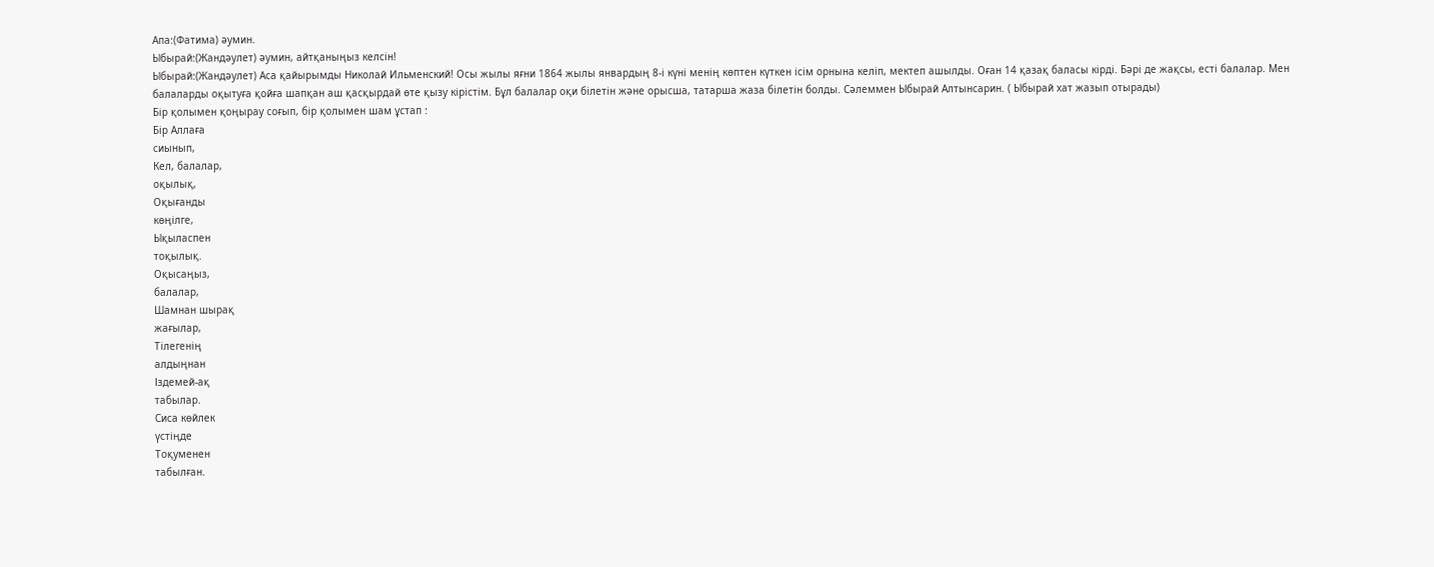Апа:(Фатима) әумин.
Ыбырай:(Жандәулет) әумин, айтқаныңыз келсін!
Ыбырай:(Жандәулет) Аса қайырымды Николай Ильменский! Осы жылы яғни 1864 жылы январдың 8-і күні менің көптен күткен ісім орнына келіп, мектеп ашылды. Оған 14 қазақ баласы кірді. Бәрі де жақсы, есті балалар. Мен балаларды оқытуға қойға шапқан аш қасқырдай өте қызу кірістім. Бұл балалар оқи білетін және орысша, татарша жаза білетін болды. Сәлеммен Ыбырай Алтынсарин. ( Ыбырай хат жазып отырады)
Бір қолымен қоңырау соғып, бір қолымен шам ұстап :
Бір Аллаға
сиынып,
Кел, балалар,
оқылық,
Оқығанды
көңілге,
Ықыласпен
тоқылық.
Оқысаңыз,
балалар,
Шамнан шырақ
жағылар,
Тілегенің
алдыңнан
Іздемей-ақ
табылар.
Сиса көйлек
үстіңде
Тоқуменен
табылған.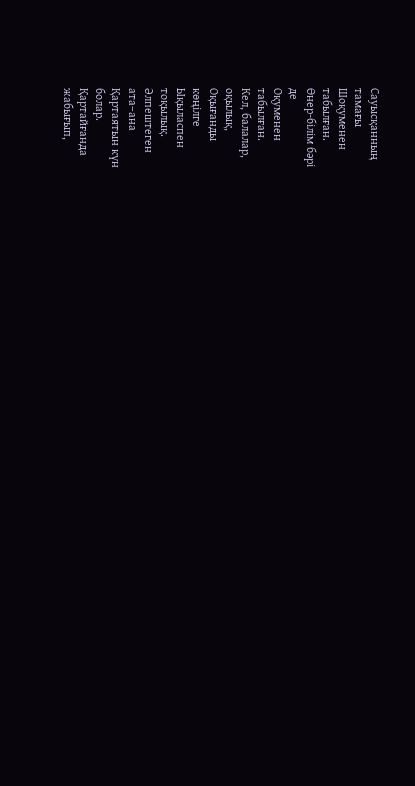Сауысқанның
тамағы
Шоқуменен
табылған.
Өнер-білім бәрі
де
Оқуменен
табылған.
Кел, балалар,
оқылық,
Оқығанды
көңілге
Ықыласпен
тоқылық.
Әлпештеген
ата–ана
Қартаятын күн
болар.
Қартайғанда
жабығып,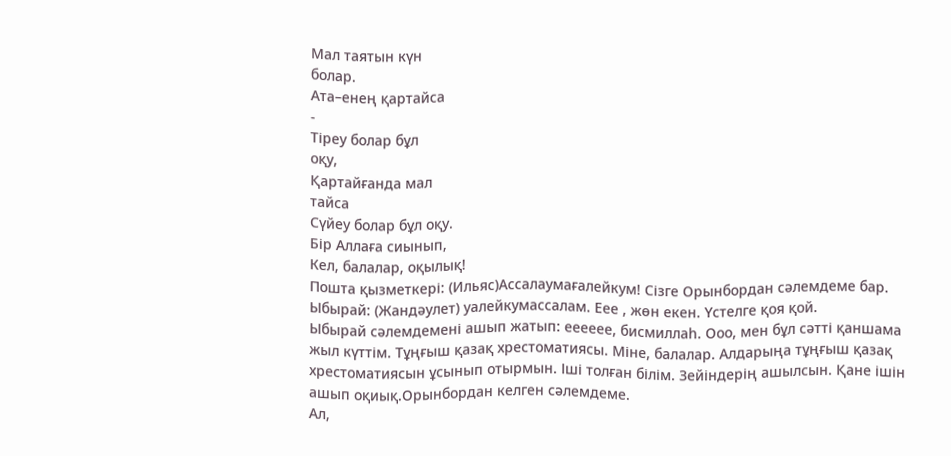Мал таятын күн
болар.
Ата–енең қартайса
-
Тіреу болар бұл
оқу,
Қартайғанда мал
тайса
Сүйеу болар бұл оқу.
Бір Аллаға сиынып,
Кел, балалар, оқылық!
Пошта қызметкері: (Ильяс)Ассалаумағалейкум! Сізге Орынбордан сәлемдеме бар.
Ыбырай: (Жандәулет) уалейкумассалам. Еее , жөн екен. Үстелге қоя қой.
Ыбырай сәлемдемені ашып жатып: ееееее, бисмиллаһ. Ооо, мен бұл сәтті қаншама жыл күттім. Тұңғыш қазақ хрестоматиясы. Міне, балалар. Алдарыңа тұңғыш қазақ хрестоматиясын ұсынып отырмын. Іші толған білім. Зейіндерің ашылсын. Қане ішін ашып оқиық.Орынбордан келген сәлемдеме.
Ал,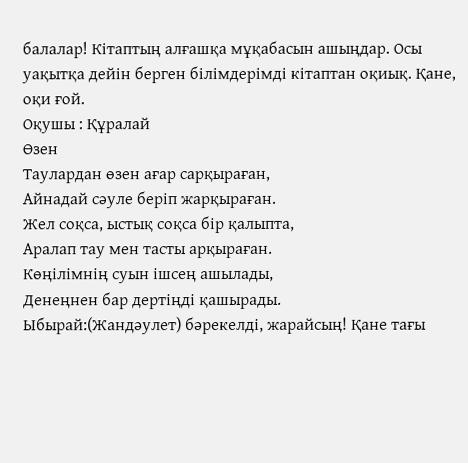балалар! Кітаптың алғашқа мұқабасын ашыңдар. Осы уақытқа дейін берген білімдерімді кітаптан оқиық. Қане, оқи ғой.
Оқушы : Құралай
Өзен
Таулардан өзен ағар сарқыраған,
Айнадай сәуле беріп жарқыраған.
Жел соқса, ыстық соқса бір қалыпта,
Аралап тау мен тасты арқыраған.
Көңілімнің суын ішсең ашылады,
Денеңнен бар дертіңді қашырады.
Ыбырай:(Жандәулет) бәрекелді, жарайсың! Қане тағы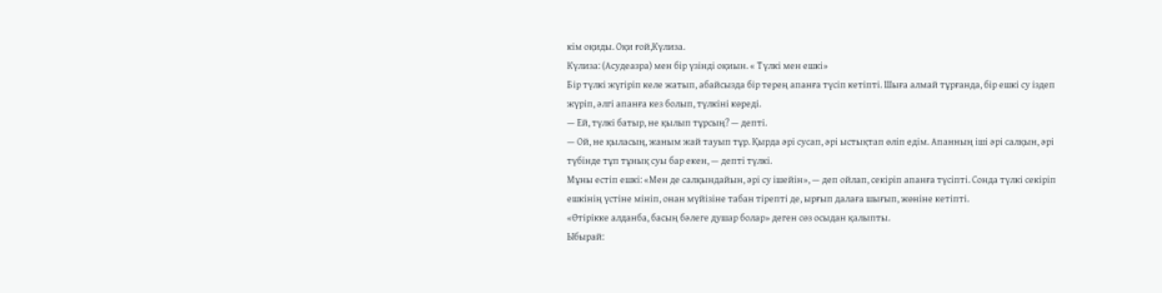кім оқиды. Оқи ғой,Күлиза.
Күлиза: (Асудеазра) мен бір үзінді оқиын. « Түлкі мен ешкі»
Бір түлкі жүгіріп келе жатып, абайсызда бір терең апанға түсіп кетіпті. Шыға алмай тұрғанда, бір ешкі су іздеп жүріп, әлгі апанға кез болып, түлкіні көреді.
— Ей, түлкі батыр, не қылып тұрсың? — депті.
— Ой, не қыласың, жаным жай тауып тұр. Қырда әрі сусап, әрі ыстықтап өліп едім. Апанның іші әрі салқын, әрі түбінде тұп тұнық суы бар екен, — депті түлкі.
Мұны естіп ешкі: «Мен де салқындайын, әрі су ішейін», — деп ойлап, секіріп апанға түсіпті. Сонда түлкі секіріп ешкінің үстіне мініп, онан мүйізіне табан тірепті де, ырғып далаға шығып, жөніне кетіпті.
«Өтірікке алданба, басың бәлеге душар болар» деген сөз осыдан қалыпты.
Ыбырай: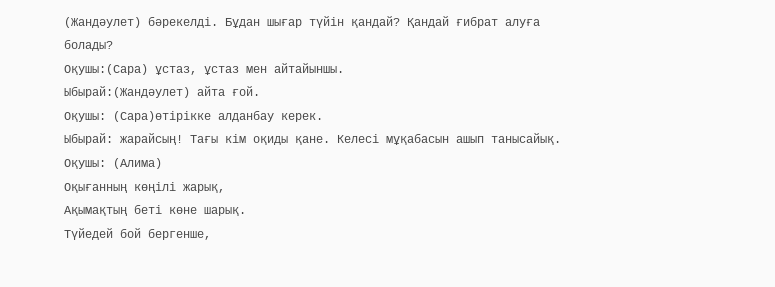(Жандәулет) бәрекелді. Бұдан шығар түйін қандай? Қандай ғибрат алуға болады?
Оқушы:(Сара) ұстаз, ұстаз мен айтайыншы.
Ыбырай:(Жандәулет) айта ғой.
Оқушы: (Сара)өтірікке алданбау керек.
Ыбырай: жарайсың! Тағы кім оқиды қане. Келесі мұқабасын ашып танысайық.
Оқушы: (Алима)
Оқығанның көңілі жарық,
Ақымақтың беті көне шарық.
Түйедей бой бергенше,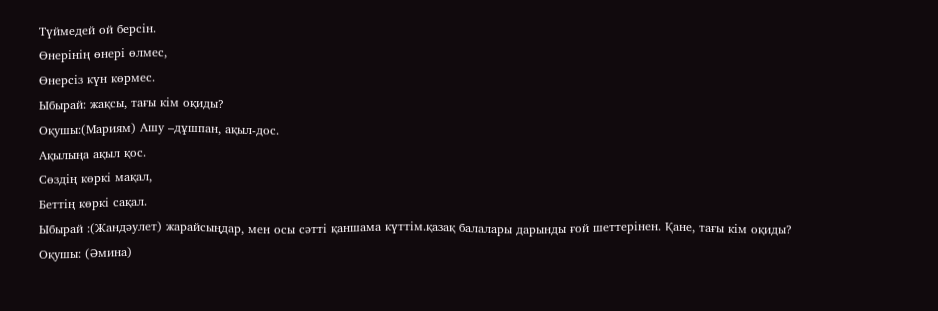Түймедей ой берсін.
Өнерінің өнері өлмес,
Өнерсіз күн көрмес.
Ыбырай: жақсы, тағы кім оқиды?
Оқушы:(Мариям) Ашу –дұшпан, ақыл-дос.
Ақылыңа ақыл қос.
Сөздің көркі мақал,
Беттің көркі сақал.
Ыбырай :(Жандәулет) жарайсыңдар, мен осы сәтті қаншама күттім.қазақ балалары дарынды ғой шеттерінен. Қане, тағы кім оқиды?
Оқушы: (Әмина)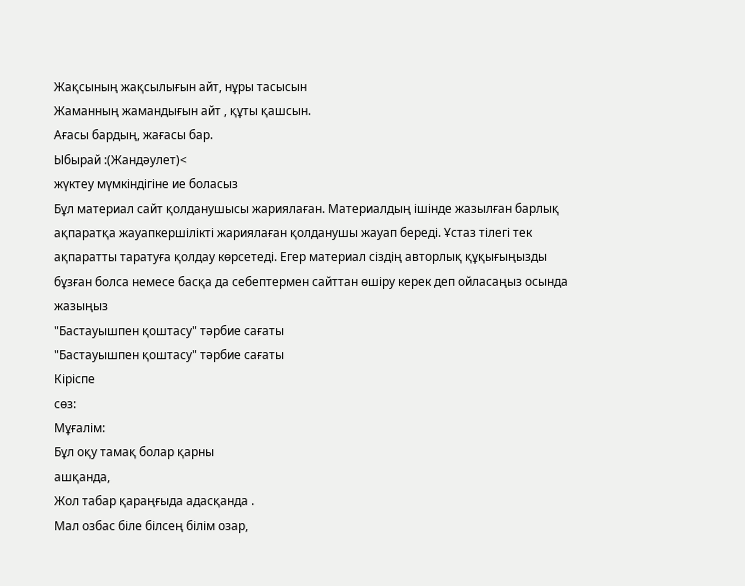Жақсының жақсылығын айт, нұры тасысын
Жаманның жамандығын айт , құты қашсын.
Ағасы бардың, жағасы бар.
Ыбырай :(Жандәулет)<
жүктеу мүмкіндігіне ие боласыз
Бұл материал сайт қолданушысы жариялаған. Материалдың ішінде жазылған барлық ақпаратқа жауапкершілікті жариялаған қолданушы жауап береді. Ұстаз тілегі тек ақпаратты таратуға қолдау көрсетеді. Егер материал сіздің авторлық құқығыңызды бұзған болса немесе басқа да себептермен сайттан өшіру керек деп ойласаңыз осында жазыңыз
"Бастауышпен қоштасу" тәрбие сағаты
"Бастауышпен қоштасу" тәрбие сағаты
Кіріспе
сөз:
Мұғалім:
Бұл оқу тамақ болар қарны
ашқанда,
Жол табар қараңғыда адасқанда .
Мал озбас біле білсең білім озар,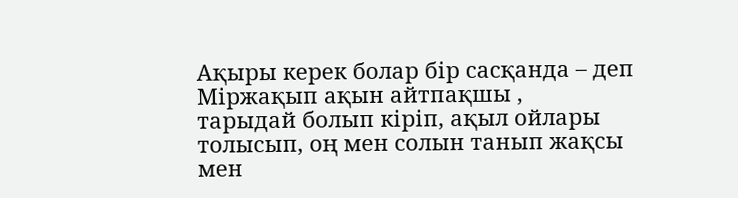Ақыры керек болар бір сасқанда – деп Міржақып ақын айтпақшы ,
тарыдай болып кіріп, ақыл ойлары толысып, оң мен солын танып жақсы
мен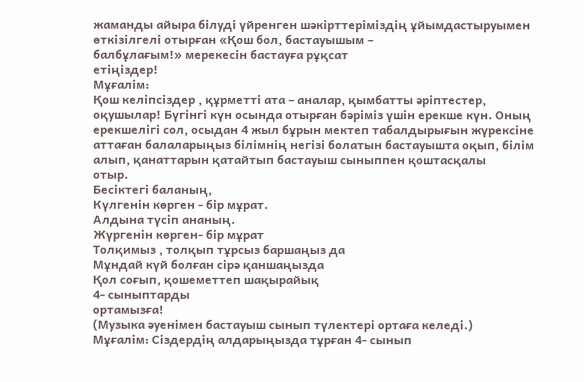жаманды айыра білуді үйренген шәкірттеріміздің ұйымдастыруымен
өткізілгелі отырған «Қош бол, бастауышым –
балбұлағым!» мерекесін бастауға рұқсат
етіңіздер!
Мұғалім:
Қош келіпсіздер , құрметті ата – аналар, қымбатты әріптестер,
оқушылар! Бүгінгі күн осында отырған бәріміз үшін ерекше күн. Оның
ерекшелігі сол, осыдан 4 жыл бұрын мектеп табалдырығын жүрексіне
аттаған балаларыңыз білімнің негізі болатын бастауышта оқып, білім
алып, қанаттарын қатайтып бастауыш сыныппен қоштасқалы
отыр.
Бесіктегі баланың,
Күлгенін көрген - бір мұрат.
Алдына түсіп ананың.
Жүргенін көрген- бір мұрат
Толқимыз , толқып тұрсыз баршаңыз да
Мұндай күй болған сірә қаншаңызда
Қол соғып, қошеметтеп шақырайық
4- сыныптарды
ортамызға!
(Музыка әуенімен бастауыш сынып түлектері ортаға келеді.)
Мұғалім: Сіздердің алдарыңызда тұрған 4- сынып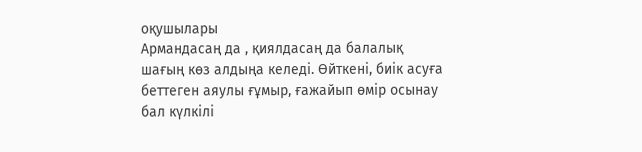оқушылары
Армандасаң да , қиялдасаң да балалық шағың көз алдыңа келеді. Өйткені, биік асуға беттеген аяулы ғұмыр, ғажайып өмір осынау бал күлкілі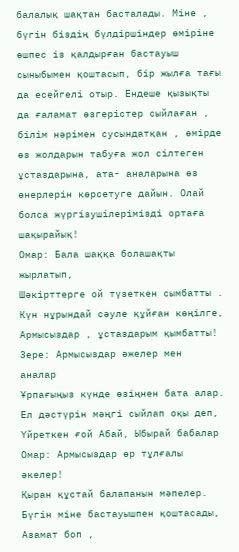балалық шақтан басталады. Міне , бүгін біздің бүлдіршіндер өміріне өшпес із қалдырған бастауыш сыныбымен қоштасып, бір жылға тағы да есейгелі отыр. Ендеше қызықты да ғаламат өзгерістер сыйлаған , білім нәрімен сусындатқан , өмірде өз жолдарын табуға жол сілтеген ұстаздарына, ата- аналарына өз өнерлерін көрсетуге дайын. Олай болса жүргізушілерімізді ортаға шақырайық!
Омар: Бала шаққа болашақты
жырлатып,
Шәкірттерге ой түзеткен сымбатты .
Күн нұрындай сәуле құйған көңілге,
Армысыздар , ұстаздарым қымбатты!
Зере: Армысыздар әжелер мен
аналар
Ұрпағыңыз күнде өзіңнен бата алар.
Ел дәстүрін мәңгі сыйлап оқы деп,
Үйреткен ғой Абай, Ыбырай бабалар
Омар: Армысыздар өр тұлғалы
әкелер!
Қыран құстай балапанын мәпелер.
Бүгін міне бастауышпен қоштасады,
Азамат боп ,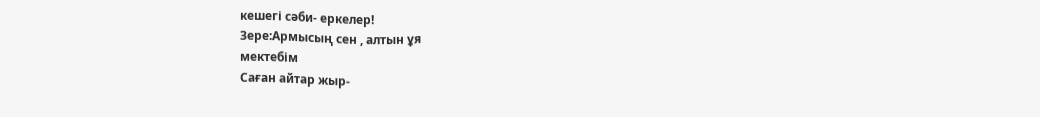кешегі сәби- еркелер!
Зере:Армысың сен , алтын ұя
мектебім
Саған айтар жыр-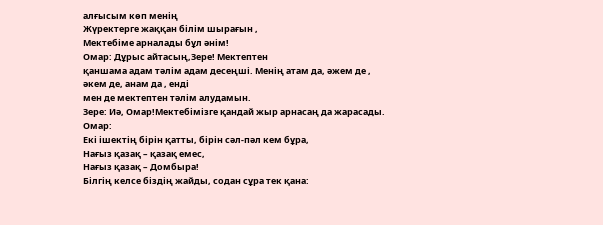алғысым көп менің
Жүректерге жаққан білім шырағын ,
Мектебіме арналады бұл әнім!
Омар: Дұрыс айтасың,Зере! Мектептен
қаншама адам тәлім адам десеңші. Менің атам да, әжем де , әкем де, анам да , енді
мен де мектептен тәлім алудамын.
Зере: Иә, Омар!Мектебімізге қандай жыр арнасаң да жарасады.
Омар:
Екі ішектің бірін қатты, бірін сәл-пәл кем бұра,
Нағыз қазақ – қазақ емес,
Нағыз қазақ – Домбыра!
Білгің келсе біздің жайды, содан сұра тек қана: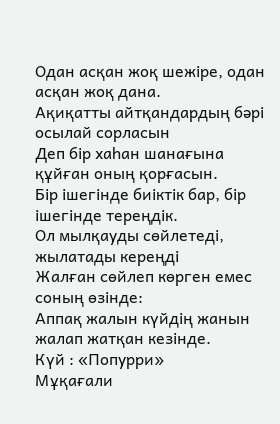Одан асқан жоқ шежіре, одан асқан жоқ дана.
Ақиқатты айтқандардың бәрі осылай сорласын
Деп бір хаһан шанағына құйған оның қорғасын.
Бір ішегінде биіктік бар, бір ішегінде тереңдік.
Ол мылқауды сөйлетеді, жылатады кереңді
Жалған сөйлеп көрген емес соның өзінде:
Аппақ жалын күйдің жанын жалап жатқан кезінде.
Күй : «Попурри»
Мұқағали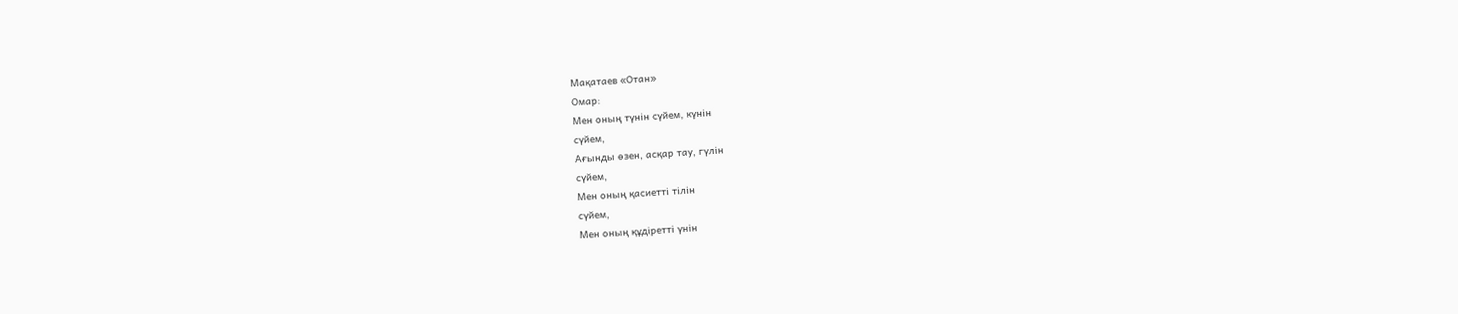Мақатаев «Отан»
Омар:
Мен оның түнін сүйем, күнін
сүйем,
Ағынды өзен, асқар тау, гүлін
сүйем,
Мен оның қасиетті тілін
сүйем,
Мен оның құдіретті үнін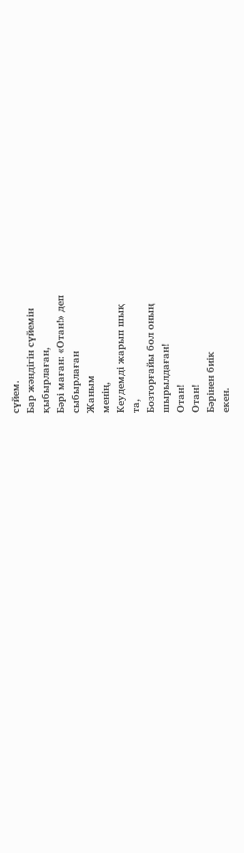сүйем.
Бар жәндігін сүйемін
қыбырлаған,
Бәрі маған: «Отан!» деп
сыбырлаған
Жаным
менің,
Кеудемді жарып шық
та,
Бозторғайы бол оның
шырылдаған!
Отан!
Отан!
Бәрінен биік
екен.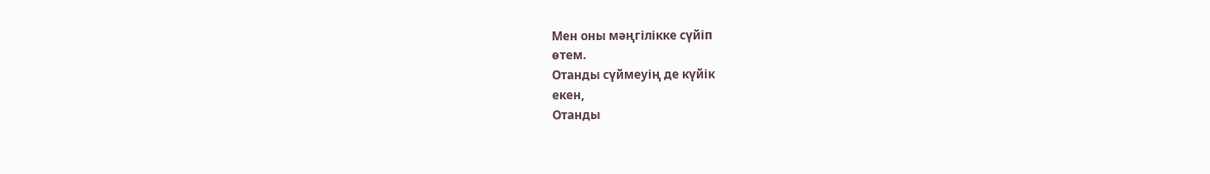Мен оны мәңгілікке сүйіп
өтем.
Отанды сүймеуің де күйік
екен,
Отанды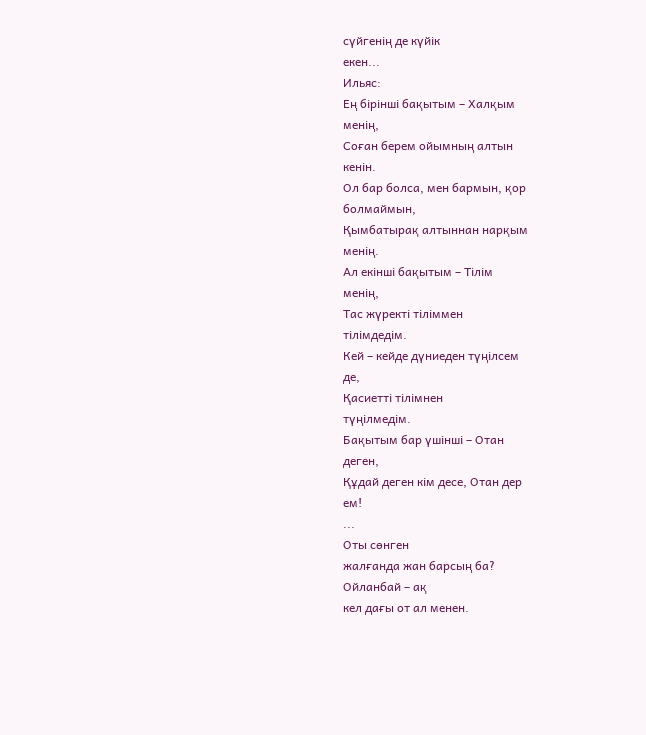сүйгенің де күйік
екен...
Ильяс:
Ең бірінші бақытым – Халқым
менің,
Соған берем ойымның алтын
кенін.
Ол бар болса, мен бармын, қор
болмаймын,
Қымбатырақ алтыннан нарқым
менің.
Ал екінші бақытым – Тілім
менің,
Тас жүректі тіліммен
тілімдедім.
Кей – кейде дүниеден түңілсем
де,
Қасиетті тілімнен
түңілмедім.
Бақытым бар үшінші – Отан
деген,
Құдай деген кім десе, Отан дер
ем!
...
Оты сөнген
жалғанда жан барсың ба?
Ойланбай – ақ
кел дағы от ал менен.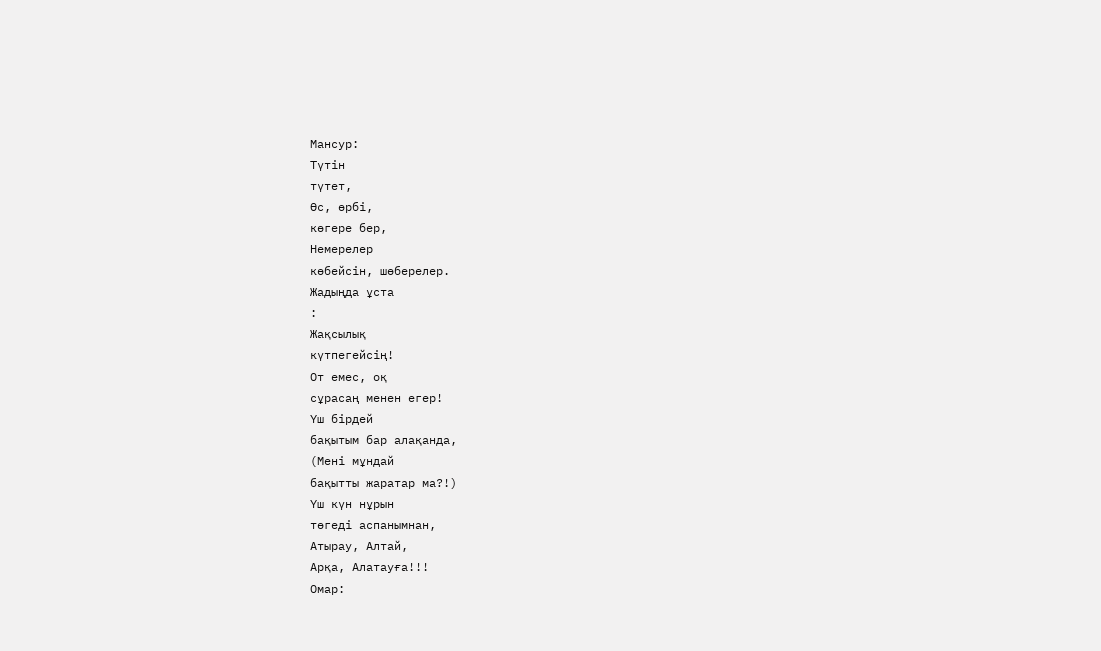Мансур:
Түтін
түтет,
Өс, өрбі,
көгере бер,
Немерелер
көбейсін, шөберелер.
Жадыңда ұста
:
Жақсылық
күтпегейсің!
От емес, оқ
сұрасаң менен егер!
Үш бірдей
бақытым бар алақанда,
(Мені мұндай
бақытты жаратар ма?!)
Үш күн нұрын
төгеді аспанымнан,
Атырау, Алтай,
Арқа, Алатауға!!!
Омар: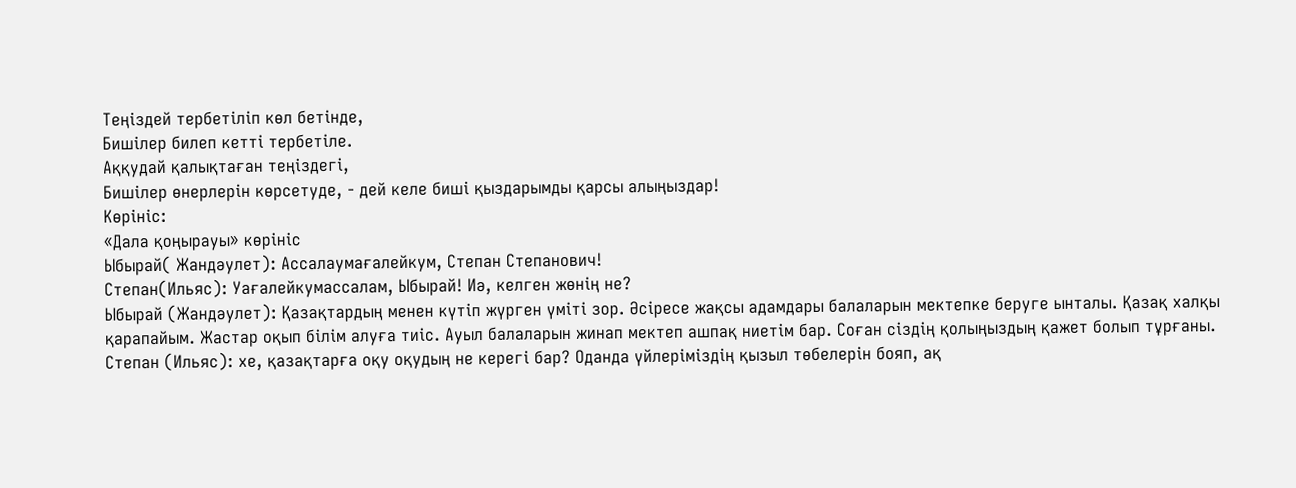Теңіздей тербетіліп көл бетінде,
Бишілер билеп кетті тербетіле.
Аққудай қалықтаған теңіздегі,
Бишілер өнерлерін көрсетуде, - дей келе биші қыздарымды қарсы алыңыздар!
Көрініс:
«Дала қоңырауы» көрініс
Ыбырай( Жандәулет): Ассалаумағалейкум, Степан Степанович!
Степан(Ильяс): Уағалейкумассалам, Ыбырай! Иә, келген жөнің не?
Ыбырай (Жандәулет): Қазақтардың менен күтіп жүрген үміті зор. Әсіресе жақсы адамдары балаларын мектепке беруге ынталы. Қазақ халқы қарапайым. Жастар оқып білім алуға тиіс. Ауыл балаларын жинап мектеп ашпақ ниетім бар. Соған сіздің қолыңыздың қажет болып тұрғаны.
Степан (Ильяс): хе, қазақтарға оқу оқудың не керегі бар? Оданда үйлеріміздің қызыл төбелерін бояп, ақ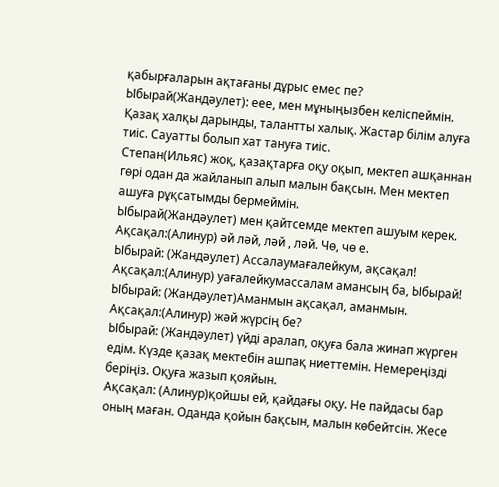қабырғаларын ақтағаны дұрыс емес пе?
Ыбырай(Жандәулет): еее, мен мұныңызбен келіспеймін. Қазақ халқы дарынды, талантты халық. Жастар білім алуға тиіс. Сауатты болып хат тануға тиіс.
Степан(Ильяс) жоқ, қазақтарға оқу оқып, мектеп ашқаннан гөрі одан да жайланып алып малын бақсын. Мен мектеп ашуға рұқсатымды бермеймін.
Ыбырай(Жандәулет) мен қайтсемде мектеп ашуым керек.
Ақсақал:(Алинур) әй ләй, ләй , ләй. Чө, чө е.
Ыбырай: (Жандәулет) Ассалаумағалейкум, ақсақал!
Ақсақал:(Алинур) уағалейкумассалам амансың ба, Ыбырай!
Ыбырай: (Жандәулет)Аманмын ақсақал, аманмын.
Ақсақал:(Алинур) жәй жүрсің бе?
Ыбырай: (Жандәулет) үйді аралап, оқуға бала жинап жүрген едім. Күзде қазақ мектебін ашпақ ниеттемін. Немереңізді беріңіз. Оқуға жазып қояйын.
Ақсақал: (Алинур)қойшы ей, қайдағы оқу. Не пайдасы бар оның маған. Оданда қойын бақсын, малын көбейтсін. Жесе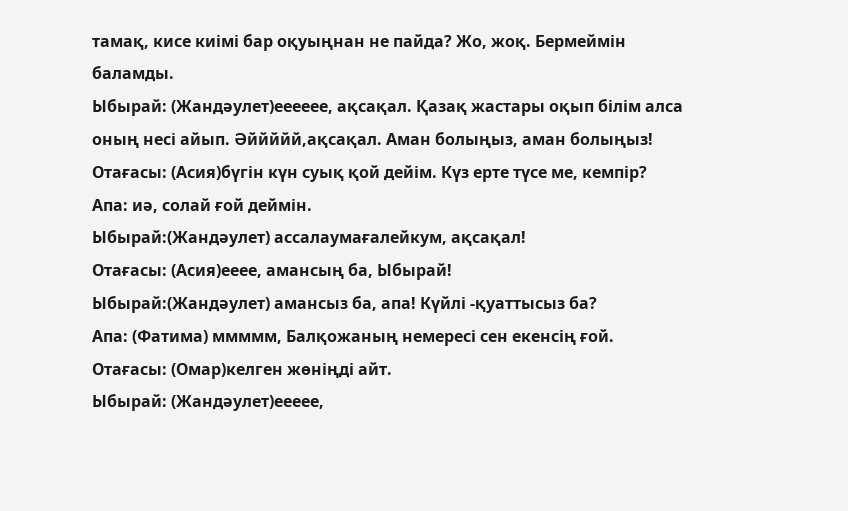тамақ, кисе киімі бар оқуыңнан не пайда? Жо, жоқ. Бермеймін баламды.
Ыбырай: (Жандәулет)ееееее, ақсақал. Қазақ жастары оқып білім алса оның несі айып. Әййййй,ақсақал. Аман болыңыз, аман болыңыз!
Отағасы: (Асия)бүгін күн суық қой дейім. Күз ерте түсе ме, кемпір?
Апа: иә, солай ғой деймін.
Ыбырай:(Жандәулет) ассалаумағалейкум, ақсақал!
Отағасы: (Асия)ееее, амансың ба, Ыбырай!
Ыбырай:(Жандәулет) амансыз ба, апа! Күйлі -қуаттысыз ба?
Апа: (Фатима) ммммм, Балқожаның немересі сен екенсің ғой.
Отағасы: (Омар)келген жөніңді айт.
Ыбырай: (Жандәулет)еееее,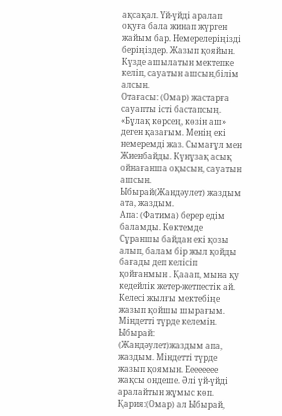ақсақал. Үй-үйді аралап оқуға бала жинап жүрген жайым бар. Немерелеріңізді беріңіздер. Жазып қояйын. Күзде ашылатын мектепке келіп, сауатын ашсын,білім алсын.
Отағасы: (Омар) жастарға сауапты істі бастапсың. «Бұлақ көрсең, көзін аш» деген қазағым. Менің екі немеремді жаз. Сымағұл мен Жиенбайды. Күнұзақ асық ойнағанша оқысын, сауатын ашсын.
Ыбырай(Жандәулет) жаздым ата, жаздым.
Апа: (Фатима) берер едім баламды. Көктемде Сұраншы байдан екі қозы алып, балам бір жыл қойды бағады деп келісіп қойғанмын . Қааап, мына қу кедейлік жетер-жетпестік ай. Келесі жылғы мектебіңе жазып қойшы шырағым. Міндетті түрде келемін.
Ыбырай: (Жандәулет)жаздым апа, жаздым. Міндетті түрде жазып қоямын. Ееееееее жақсы ондеше. Әлі үй-үйді аралайтын жұмыс көп.
Қария:(Омар) ал Ыбырай,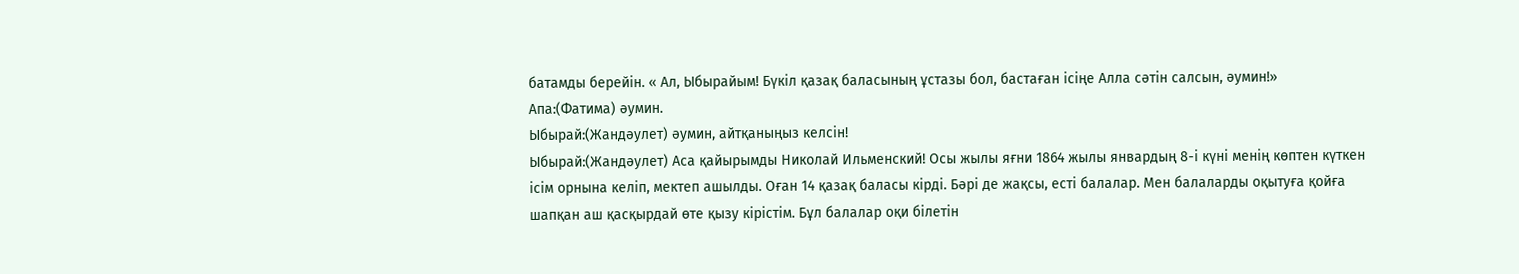батамды берейін. « Ал, Ыбырайым! Бүкіл қазақ баласының ұстазы бол, бастаған ісіңе Алла сәтін салсын, әумин!»
Апа:(Фатима) әумин.
Ыбырай:(Жандәулет) әумин, айтқаныңыз келсін!
Ыбырай:(Жандәулет) Аса қайырымды Николай Ильменский! Осы жылы яғни 1864 жылы январдың 8-і күні менің көптен күткен ісім орнына келіп, мектеп ашылды. Оған 14 қазақ баласы кірді. Бәрі де жақсы, есті балалар. Мен балаларды оқытуға қойға шапқан аш қасқырдай өте қызу кірістім. Бұл балалар оқи білетін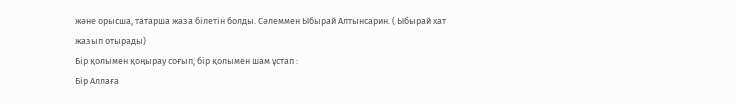және орысша, татарша жаза білетін болды. Сәлеммен Ыбырай Алтынсарин. ( Ыбырай хат жазып отырады)
Бір қолымен қоңырау соғып, бір қолымен шам ұстап :
Бір Аллаға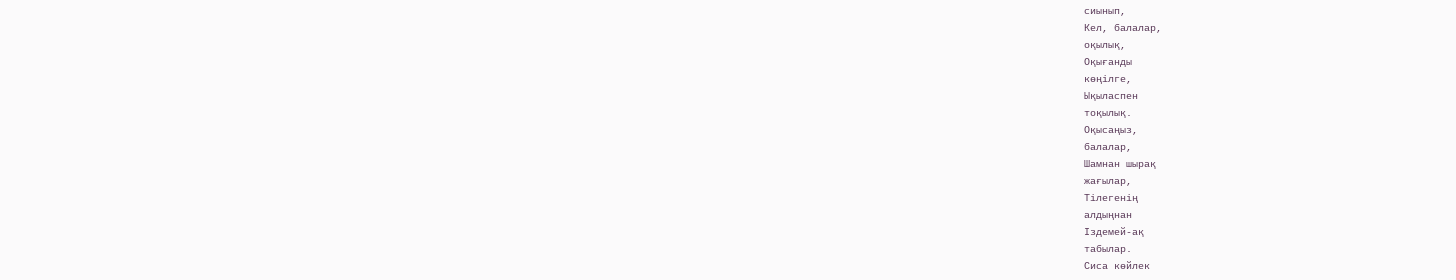сиынып,
Кел, балалар,
оқылық,
Оқығанды
көңілге,
Ықыласпен
тоқылық.
Оқысаңыз,
балалар,
Шамнан шырақ
жағылар,
Тілегенің
алдыңнан
Іздемей-ақ
табылар.
Сиса көйлек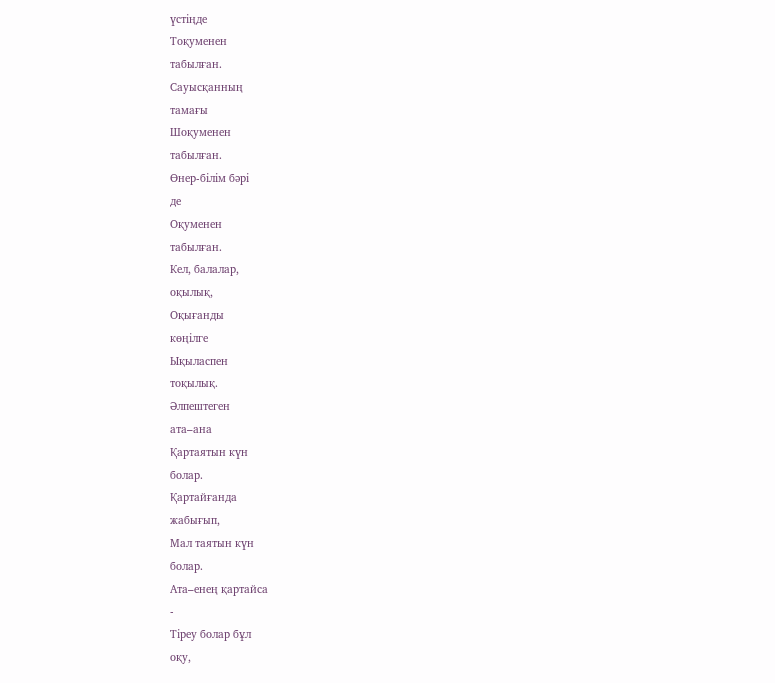үстіңде
Тоқуменен
табылған.
Сауысқанның
тамағы
Шоқуменен
табылған.
Өнер-білім бәрі
де
Оқуменен
табылған.
Кел, балалар,
оқылық,
Оқығанды
көңілге
Ықыласпен
тоқылық.
Әлпештеген
ата–ана
Қартаятын күн
болар.
Қартайғанда
жабығып,
Мал таятын күн
болар.
Ата–енең қартайса
-
Тіреу болар бұл
оқу,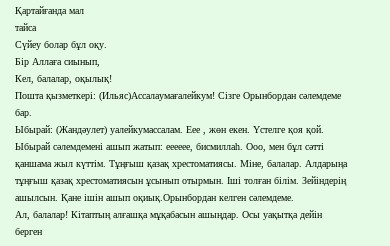Қартайғанда мал
тайса
Сүйеу болар бұл оқу.
Бір Аллаға сиынып,
Кел, балалар, оқылық!
Пошта қызметкері: (Ильяс)Ассалаумағалейкум! Сізге Орынбордан сәлемдеме бар.
Ыбырай: (Жандәулет) уалейкумассалам. Еее , жөн екен. Үстелге қоя қой.
Ыбырай сәлемдемені ашып жатып: ееееее, бисмиллаһ. Ооо, мен бұл сәтті қаншама жыл күттім. Тұңғыш қазақ хрестоматиясы. Міне, балалар. Алдарыңа тұңғыш қазақ хрестоматиясын ұсынып отырмын. Іші толған білім. Зейіндерің ашылсын. Қане ішін ашып оқиық.Орынбордан келген сәлемдеме.
Ал, балалар! Кітаптың алғашқа мұқабасын ашыңдар. Осы уақытқа дейін берген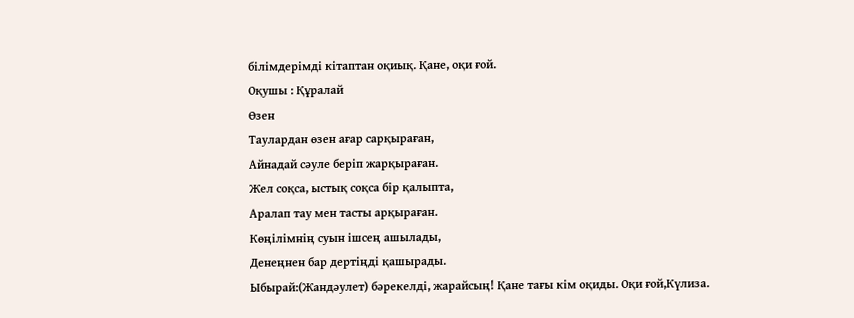білімдерімді кітаптан оқиық. Қане, оқи ғой.
Оқушы : Құралай
Өзен
Таулардан өзен ағар сарқыраған,
Айнадай сәуле беріп жарқыраған.
Жел соқса, ыстық соқса бір қалыпта,
Аралап тау мен тасты арқыраған.
Көңілімнің суын ішсең ашылады,
Денеңнен бар дертіңді қашырады.
Ыбырай:(Жандәулет) бәрекелді, жарайсың! Қане тағы кім оқиды. Оқи ғой,Күлиза.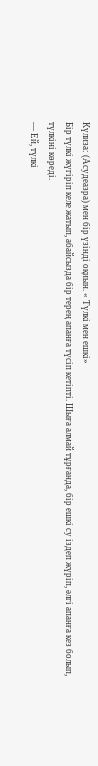Күлиза: (Асудеазра) мен бір үзінді оқиын. « Түлкі мен ешкі»
Бір түлкі жүгіріп келе жатып, абайсызда бір терең апанға түсіп кетіпті. Шыға алмай тұрғанда, бір ешкі су іздеп жүріп, әлгі апанға кез болып, түлкіні көреді.
— Ей, түлкі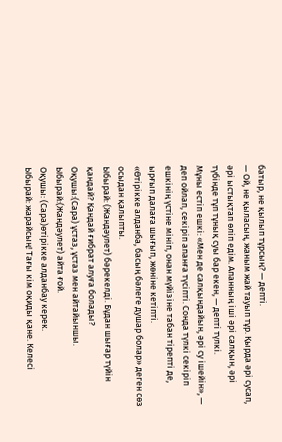батыр, не қылып тұрсың? — депті.
— Ой, не қыласың, жаным жай тауып тұр. Қырда әрі сусап, әрі ыстықтап өліп едім. Апанның іші әрі салқын, әрі түбінде тұп тұнық суы бар екен, — депті түлкі.
Мұны естіп ешкі: «Мен де салқындайын, әрі су ішейін», — деп ойлап, секіріп апанға түсіпті. Сонда түлкі секіріп ешкінің үстіне мініп, онан мүйізіне табан тірепті де, ырғып далаға шығып, жөніне кетіпті.
«Өтірікке алданба, басың бәлеге душар болар» деген сөз осыдан қалыпты.
Ыбырай: (Жандәулет) бәрекелді. Бұдан шығар түйін қандай? Қандай ғибрат алуға болады?
Оқушы:(Сара) ұстаз, ұстаз мен айтайыншы.
Ыбырай:(Жандәулет) айта ғой.
Оқушы: (Сара)өтірікке алданбау керек.
Ыбырай: жарайсың! Тағы кім оқиды қане. Келесі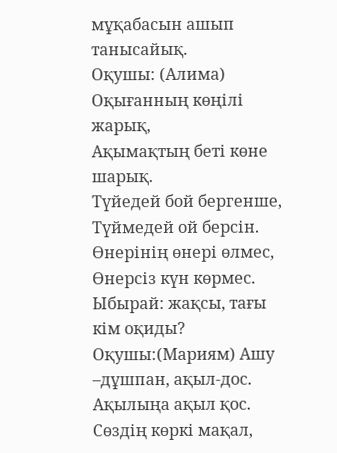мұқабасын ашып танысайық.
Оқушы: (Алима)
Оқығанның көңілі жарық,
Ақымақтың беті көне шарық.
Түйедей бой бергенше,
Түймедей ой берсін.
Өнерінің өнері өлмес,
Өнерсіз күн көрмес.
Ыбырай: жақсы, тағы кім оқиды?
Оқушы:(Мариям) Ашу –дұшпан, ақыл-дос.
Ақылыңа ақыл қос.
Сөздің көркі мақал,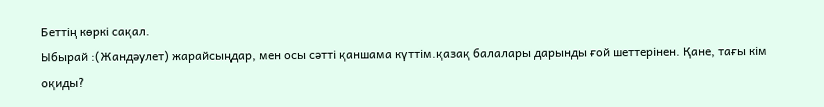Беттің көркі сақал.
Ыбырай :(Жандәулет) жарайсыңдар, мен осы сәтті қаншама күттім.қазақ балалары дарынды ғой шеттерінен. Қане, тағы кім оқиды?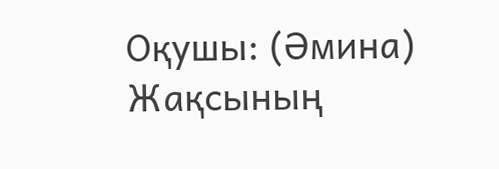Оқушы: (Әмина)
Жақсының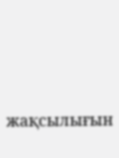жақсылығын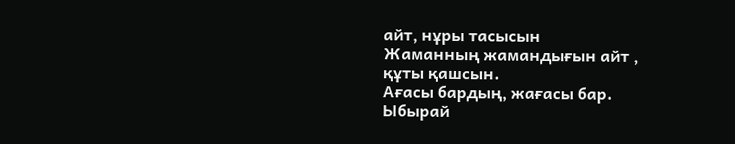айт, нұры тасысын
Жаманның жамандығын айт , құты қашсын.
Ағасы бардың, жағасы бар.
Ыбырай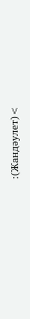:(Жандәулет)<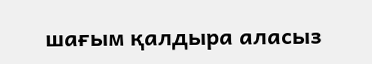шағым қалдыра аласыз